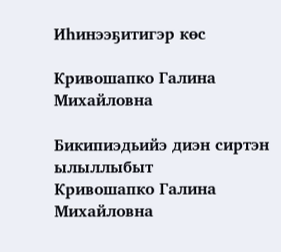Иһинээҕитигэр көс

Кривошапко Галина Михайловна

Бикипиэдьийэ диэн сиртэн ылыллыбыт
Кривошапко Галина Михайловна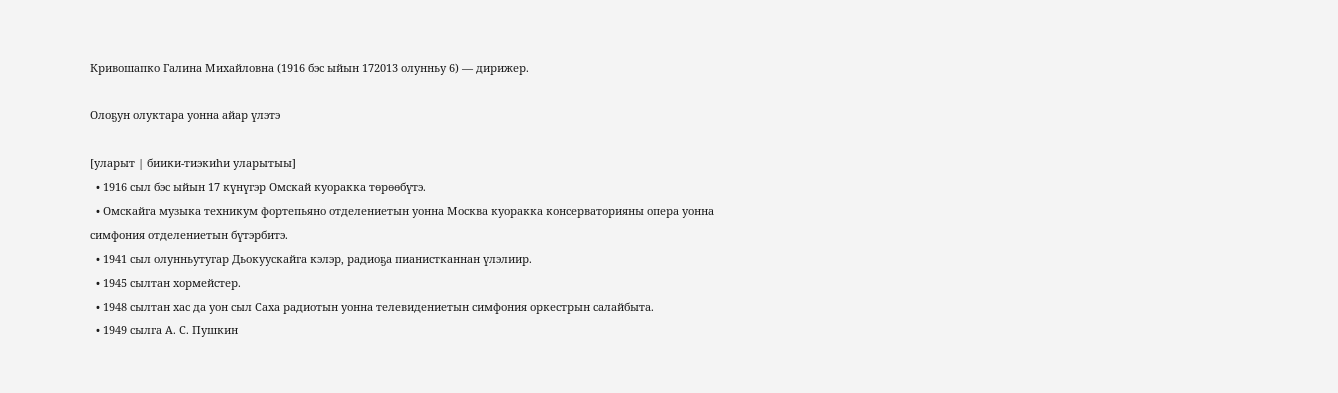Кривошапко Галина Михайловна (1916 бэс ыйын 172013 олунньу 6) — дирижер.

Олоҕун олуктара уонна айар үлэтэ

[уларыт | биики-тиэкиһи уларытыы]
  • 1916 сыл бэс ыйын 17 күнүгэр Омскай куоракка төрөөбүтэ.
  • Омскайга музыка техникум фортепьяно отделениетын уонна Москва куоракка консерваторияны опера уонна симфония отделениетын бүтэрбитэ.
  • 1941 сыл олунньутугар Дьокуускайга кэлэр, радиоҕа пианистканнан үлэлиир.
  • 1945 сылтан хормейстер.
  • 1948 сылтан хас да уон сыл Саха радиотын уонна телевидениетын симфония оркестрын салайбыта.
  • 1949 сылга А. С. Пушкин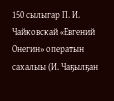150 сылыгар П. И. Чайковскай «Евгений Онегин» оператын сахалыы (И. Чаҕылҕан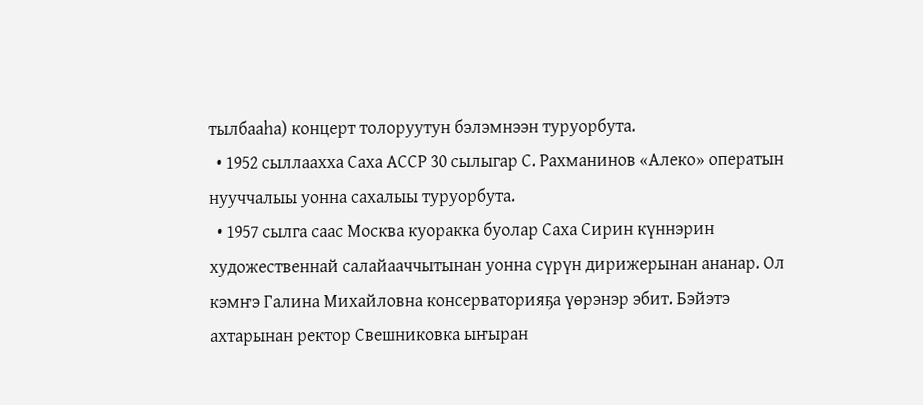тылбааһа) концерт толоруутун бэлэмнээн туруорбута.
  • 1952 сыллаахха Саха АССР 30 сылыгар С. Рахманинов «Алеко» оператын нууччалыы уонна сахалыы туруорбута.
  • 1957 сылга саас Москва куоракка буолар Саха Сирин күннэрин художественнай салайааччытынан уонна сүрүн дирижерынан ананар. Ол кэмҥэ Галина Михайловна консерваторияҕа үөрэнэр эбит. Бэйэтэ ахтарынан ректор Свешниковка ыҥыран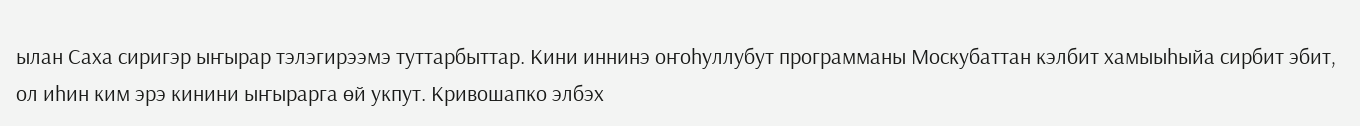ылан Саха сиригэр ыҥырар тэлэгирээмэ туттарбыттар. Кини иннинэ оҥоһуллубут программаны Москубаттан кэлбит хамыыһыйа сирбит эбит, ол иһин ким эрэ кинини ыҥырарга өй укпут. Кривошапко элбэх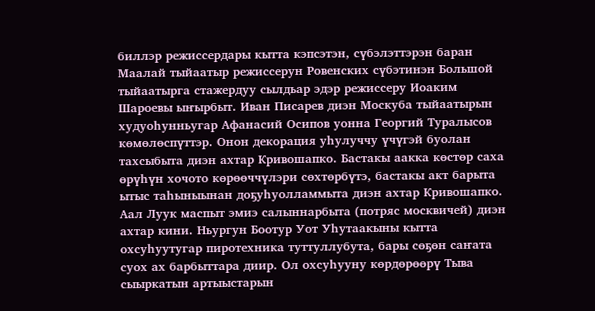биллэр режиссердары кытта кэпсэтэн, сүбэлэттэрэн баран Маалай тыйаатыр режиссерун Ровенских сүбэтинэн Большой тыйаатырга стажердуу сылдьар эдэр режиссеру Иоаким Шароевы ыҥырбыт. Иван Писарев диэн Москуба тыйаатырын худуоһунньугар Афанасий Осипов уонна Георгий Туралысов көмөлөспүттэр. Онон декорация уһулуччу үчүгэй буолан тахсыбыта диэн ахтар Кривошапко. Бастакы аакка көстөр саха өрүһүн хочото көрөөччүлэри сөхтөрбүтэ, бастакы акт барыта ытыс таһыныынан доҕуһуолламмыта диэн ахтар Кривошапко. Аал Луук маспыт эмиэ салыннарбыта (потряс москвичей) диэн ахтар кини. Ньургун Боотур Уот Уһутаакыны кытта охсуһуутугар пиротехника туттуллубута, бары сөҕөн саҥата суох ах барбыттара диир. Ол охсуһууну көрдөрөөрү Тыва сыыркатын артыыстарын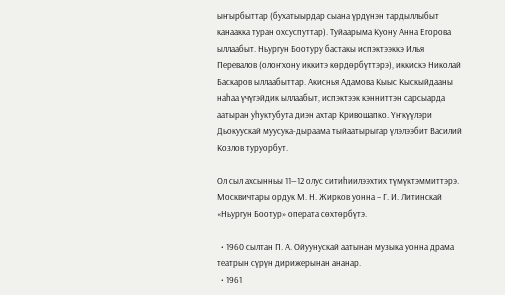ыҥырбыттар (бухатыырдар сыана үрдүнэн тардыллыбыт канаакка туран охсуспуттар). Туйаарыма Куону Анна Егорова ыллаабыт. Ньургун Боотуру бастакы испэктээккэ Илья Перевалов (олоҥхону иккитэ көрдөрбүттэрэ), иккискэ Николай Баскаров ыллаабыттар. Акиснья Адамова Кыыс Кыскыйдааны наһаа үчүгэйдик ыллаабыт, испэктээк кэнниттэн сарсыарда аатыран уһуктубута диэн ахтар Кривошапко. Үҥкүүлэри Дьокуускай муусука-дыраама тыйаатырыгар үлэлээбит Василий Козлов туруорбут.

Ол сыл ахсынньы 11—12 олус ситиһиилээхтих түмүктэммиттэрэ. Москвичтары ордук М. Н. Жирков уонна – Г. И. Литинскай «Ньургун Боотур» операта сөхтөрбүтэ.

  • 1960 сылтан П. А. Ойуунускай аатынан музыка уонна драма театрын сүрүн дирижерынан ананар.
  • 1961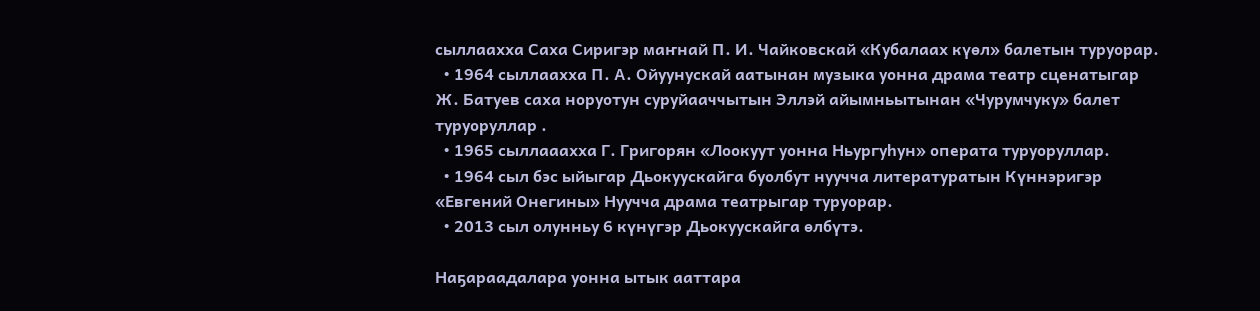сыллаахха Саха Сиригэр маҥнай П. И. Чайковскай «Кубалаах күөл» балетын туруорар.
  • 1964 сыллаахха П. А. Ойуунускай аатынан музыка уонна драма театр сценатыгар Ж. Батуев саха норуотун суруйааччытын Эллэй айымньытынан «Чурумчуку» балет туруоруллар .
  • 1965 сыллааахха Г. Григорян «Лоокуут уонна Ньургуһун» операта туруоруллар.
  • 1964 сыл бэс ыйыгар Дьокуускайга буолбут нуучча литературатын Күннэригэр «Евгений Онегины» Нуучча драма театрыгар туруорар.
  • 2013 сыл олунньу 6 күнүгэр Дьокуускайга өлбүтэ.

Наҕараадалара уонна ытык ааттара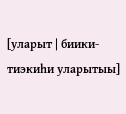[уларыт | биики-тиэкиһи уларытыы]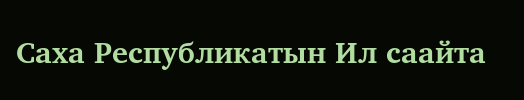Саха Республикатын Ил саайта